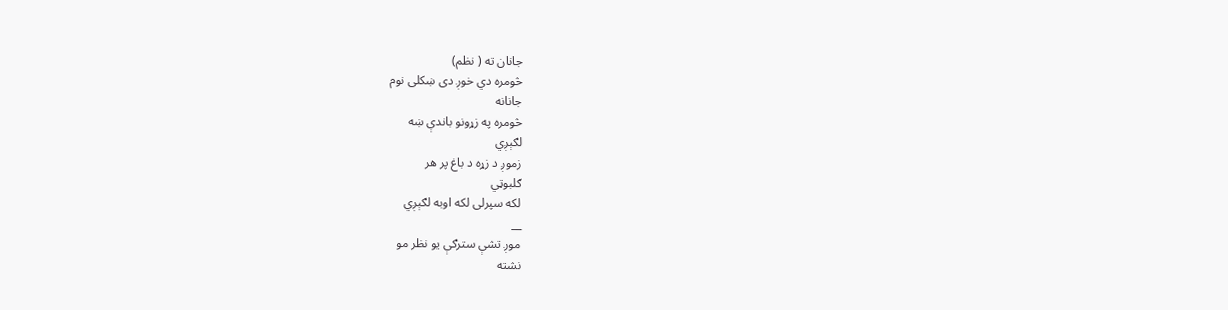جانان ته ( نظم)
څومره دي خوږ دى ښکلى نوم
جانانه
څومره په زړونو باندې ښه
لګېږي
زموږ د زړه د باغ پر هر
ګلبوټي
لکه سپرلى لکه اوبه لګېږي
__
موږ تشې سترګې يو نظر مو
نشته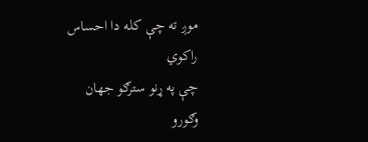موږ ته چې کله دا احساس
راکوي
چې په ړنو سترګو جهان
وګورو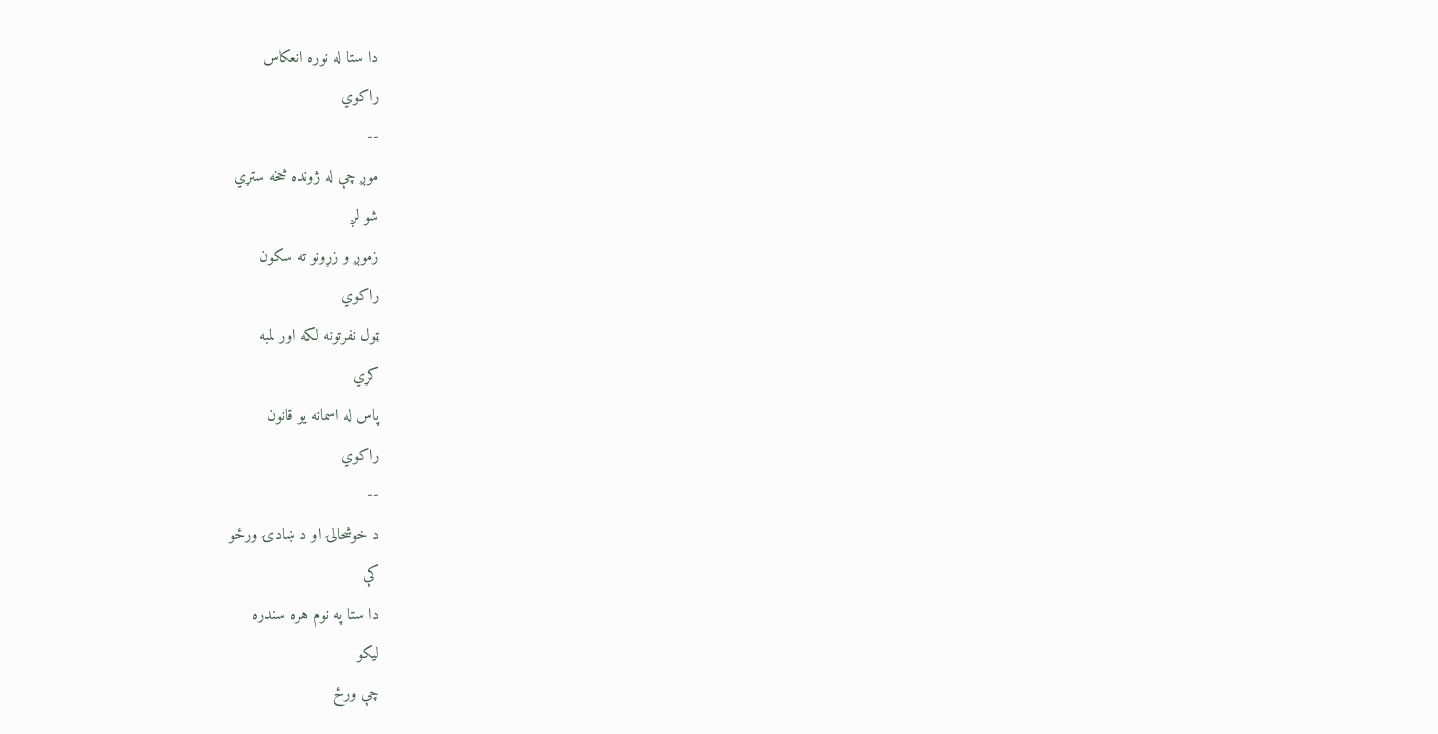دا ستا له نوره انعکاس
راکوي
--
موږ چې له ژونده څخه ستړي
شو لږ
زموږ و زړونو ته سکون
راکوي
ټول نفرتونه لکه اور لمبه
کړي
پاس له اسمانه يو قانون
راکوي
--
د خوشحالۍ او د ښادۍ ورځو
کې
دا ستا په نوم هره سندره
ليکو
چې ورځ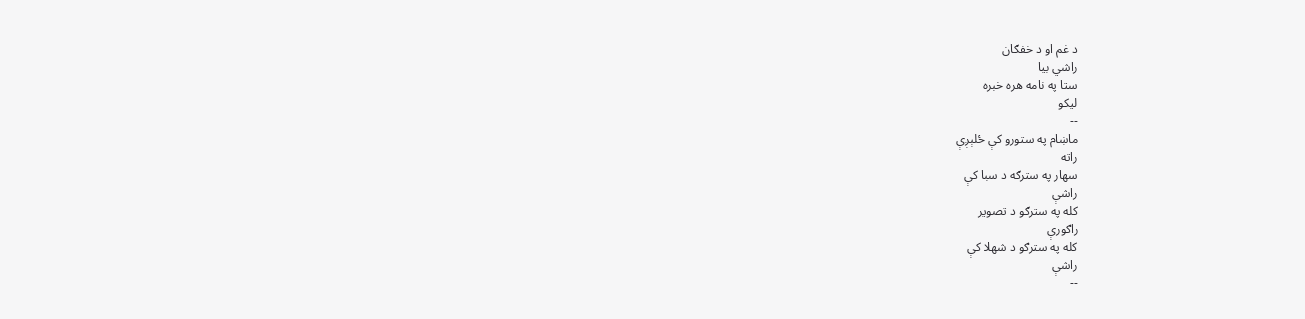د غم او د خفګان
راشي بيا
ستا په نامه هره خبره
ليکو
--
ماښام په ستورو کې ځلېږې
راته
سهار په سترګه د سبا کې
راشې
کله په سترګو د تصوير
راګورې
کله په سترګو د شهلا کې
راشې
--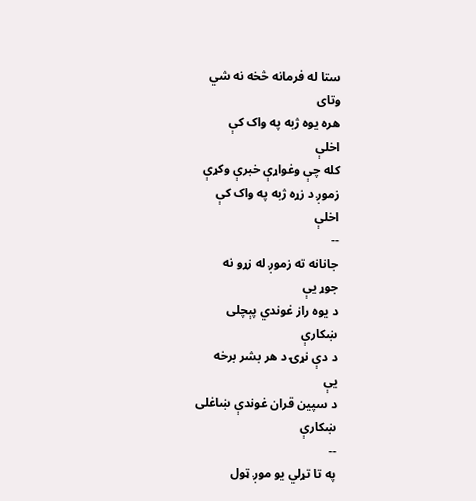ستا له فرمانه څخه نه شي
وتاى
هره يوه ژبه په واک کې
اخلې
کله چې وغواړې خبرې وکړې
زموږ د زړه ژبه په واک کې
اخلې
--
جانانه ته زموږ له زړو نه
جوړ يې
د يوه راز غوندي پېچلى
ښکارې
د دې نړۍ د هر بشر برخه
يې
د سپين قران غوندې ښاغلى
ښکارې
--
په تا تړلي يو موږ ټول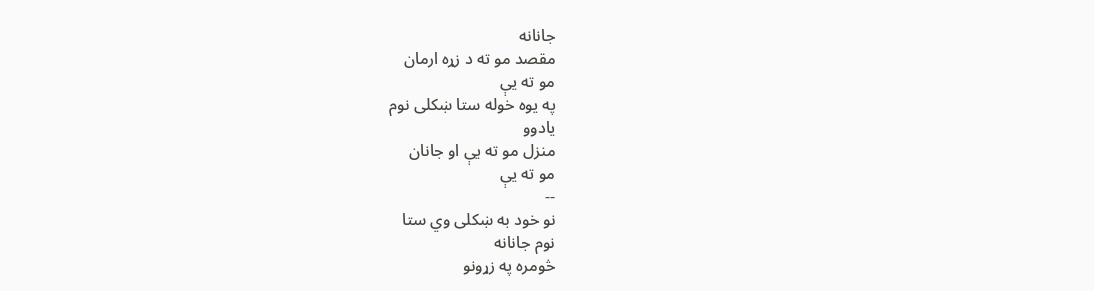جانانه
مقصد مو ته د زړه ارمان
مو ته يې
په يوه خوله ستا ښکلى نوم
يادوو
منزل مو ته يې او جانان
مو ته يې
--
نو خود به ښکلى وي ستا
نوم جانانه
څومره په زړونو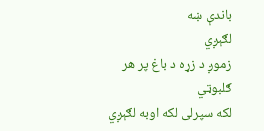باندې ښه
لګېږي
زموږ د زړه د باغ پر هر
ګلبوټي
لکه سپرلى لکه اوبه لګېږي